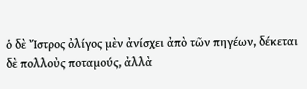ὁ δὲ Ἴστρος ὀλίγος μὲν ἀνίσχει ἀπὸ τῶν πηγέων, δέκεται δὲ πολλοὺς ποταμούς, ἀλλὰ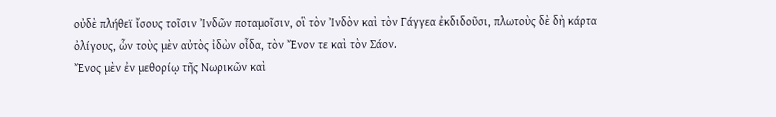οὐδὲ πλήθεϊ ἴσους τοῖσιν Ἰνδῶν ποταμοῖσιν, οἳ τὸν Ἰνδὸν καὶ τὸν Γάγγεα ἐκδιδοῦσι, πλωτοὺς δὲ δὴ κάρτα ὀλίγους, ὧν τοὺς μὲν αὐτὸς ἰδὼν οἶδα, τὸν Ἔνον τε καὶ τὸν Σάον.
Ἔνος μὲν ἐν μεθορίῳ τῆς Νωρικῶν καὶ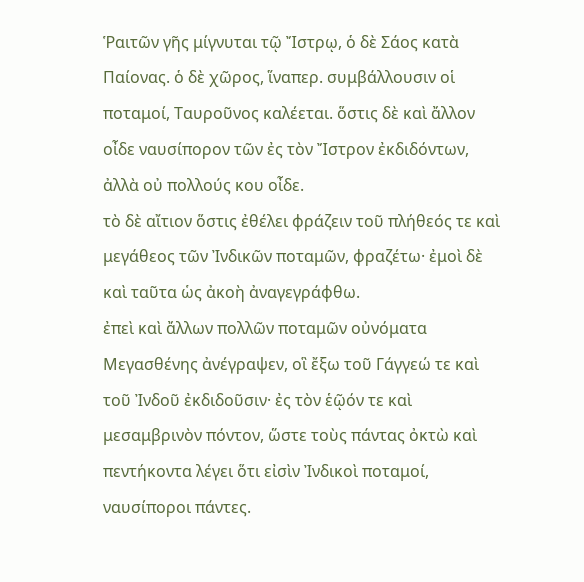Ῥαιτῶν γῆς μίγνυται τῷ Ἴστρῳ, ὁ δὲ Σάος κατὰ Παίονας. ὁ δὲ χῶρος, ἵναπερ. συμβάλλουσιν οἱ ποταμοί, Ταυροῦνος καλέεται. ὅστις δὲ καὶ ἄλλον οἶδε ναυσίπορον τῶν ἐς τὸν Ἴστρον ἐκδιδόντων, ἀλλὰ οὐ πολλούς κου οἶδε.
τὸ δὲ αἴτιον ὅστις ἐθέλει φράζειν τοῦ πλήθεός τε καὶ μεγάθεος τῶν Ἰνδικῶν ποταμῶν, φραζέτω· ἐμοὶ δὲ καὶ ταῦτα ὡς ἀκοὴ ἀναγεγράφθω.
ἐπεὶ καὶ ἄλλων πολλῶν ποταμῶν οὐνόματα Μεγασθένης ἀνέγραψεν, οἳ ἔξω τοῦ Γάγγεώ τε καὶ τοῦ Ἰνδοῦ ἐκδιδοῦσιν· ἐς τὸν ἑῷόν τε καὶ μεσαμβρινὸν πόντον, ὥστε τοὺς πάντας ὀκτὼ καὶ πεντήκοντα λέγει ὅτι εἰσὶν Ἰνδικοὶ ποταμοί, ναυσίποροι πάντες.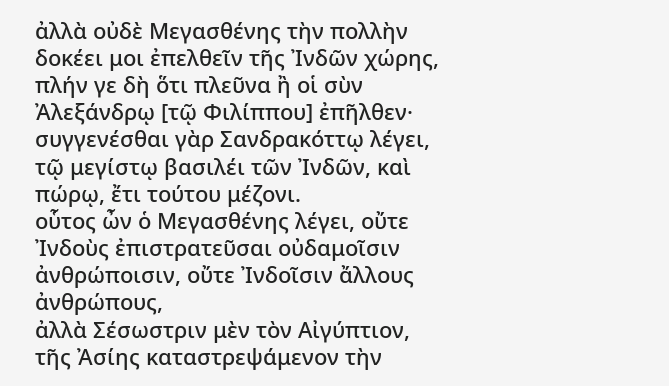ἀλλὰ οὐδὲ Μεγασθένης τὴν πολλὴν δοκέει μοι ἐπελθεῖν τῆς Ἰνδῶν χώρης, πλήν γε δὴ ὅτι πλεῦνα ἢ οἱ σὺν Ἀλεξάνδρῳ [τῷ Φιλίππου] ἐπῆλθεν· συγγενέσθαι γὰρ Σανδρακόττῳ λέγει, τῷ μεγίστῳ βασιλέι τῶν Ἰνδῶν, καὶ πώρῳ, ἔτι τούτου μέζονι.
οὗτος ὦν ὁ Μεγασθένης λέγει, οὔτε Ἰνδοὺς ἐπιστρατεῦσαι οὐδαμοῖσιν ἀνθρώποισιν, οὔτε Ἰνδοῖσιν ἄλλους ἀνθρώπους,
ἀλλὰ Σέσωστριν μὲν τὸν Αἰγύπτιον, τῆς Ἀσίης καταστρεψάμενον τὴν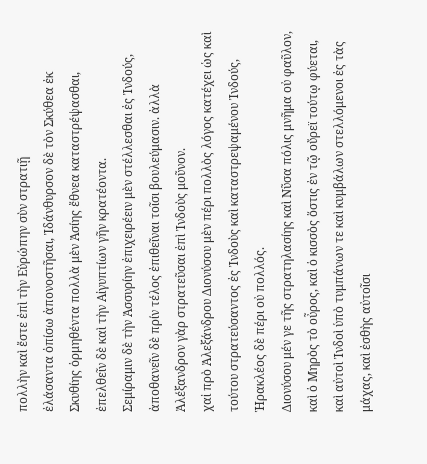πολλὴν καὶ ἔστε ἐπὶ τὴν Εὐρώπην σὺν στρατιῇ
ἐλάσαντα ὀπίσω ἀπονοστῆσαι, Ἰδάνθυρσον δὲ τὸν Σκύθεα ἐκ Σκυθίης ὁρμηθέντα πολλὰ μὲν Ἀσίης ἔθνεα καταστρέψασθαι, ἐπελθεῖν δὲ καὶ τὴν Αἰγυπτίων γῆν κρατέοντα.
Σεμίραμιν δὲ τὴν Ἀσσυρίην ἐπιχειρέειν μὲν στέλλεσθαι ἐς Ἰνδούς, ἀποθανεῖν δὲ πρίν τέλος ἐπιθεῖναι τοῖσι βουλεύμασιν. ἀλλὰ Ἀλέξανδρον γὰρ στρατεῦσαι ἐπὶ Ἰνδοὺς μοῦνον.
χαἰ πρὸ Ἀλεξάνδρου Διονύσου μὲν πέρι πολλὸς λόγος κατέχει ὡς καὶ τούτου στρατεύσαντος ἐς Ἰνδοὺς καὶ καταστρεψαμένου Ἰνδούς, Ἡρακλέος δὲ πέρι οὐ πολλός.
Διονύσου μέν γε τῆς στρατηλασίης καὶ Νῦσα πόλις μνῆμα οὐ φαῦλον, καὶ ὁ Μηρὸς τὸ οὖρος, καὶ ὁ κισσὸς ὅστις ἐν τῷ οὔρεϊ τούτῳ φύεται, καὶ αὐτοὶ Ἰνδοὶ ὑπὸ τυμπάνων τε καὶ κυμβάλων στελλόμενοι ἐς τὰς μάχας, καὶ ἐσθὴς αὐτοῖσι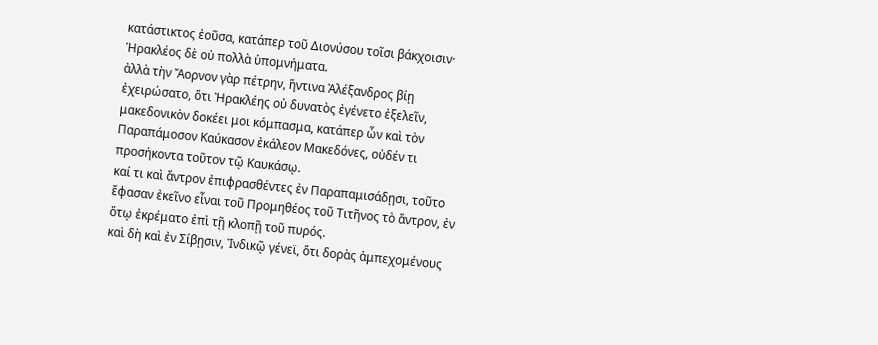κατάστικτος ἐοῦσα, κατάπερ τοῦ Διονύσου τοῖσι βάκχοισιν· Ἡρακλέος δὲ οὐ πολλὰ ὑπομνήματα.
ἀλλὰ τὴν Ἄορνον γὰρ πέτρην, ἥντινα Ἀλέξανδρος βίῃ ἐχειρώσατο, ὅτι Ἠρακλέης οὐ δυνατὸς ἐγένετο ἐξελεῖν, μακεδονικὸν δοκέει μοι κόμπασμα, κατάπερ ὦν καὶ τὸν Παραπάμοσον Καύκασον ἐκάλεον Μακεδόνες, οὐδέν τι προσήκοντα τοῦτον τῷ Καυκάσῳ.
καί τι καὶ ἄντρον ἐπιφρασθέντες ἐν Παραπαμισάδῃσι, τοῦτο ἔφασαν ἐκεῖνο εἶναι τοῦ Προμηθέος τοῦ Τιτῆνος τὸ ἄντρον, ἐν ὅτῳ ἐκρέματο ἐπὶ τῇ κλοπῇ τοῦ πυρός.
καὶ δὴ καὶ ἐν Σίβῃσιν, Ἰνδικῷ γένεϊ, ὅτι δορὰς ἀμπεχομένους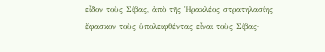εἶδον τοὺς Σίβας, ἀπὸ τῆς Ἡρακλέος στρατηλασίης ἔφασκον τοὺς ὑπολειφθέντας εἶναι τοὺς Σίβας·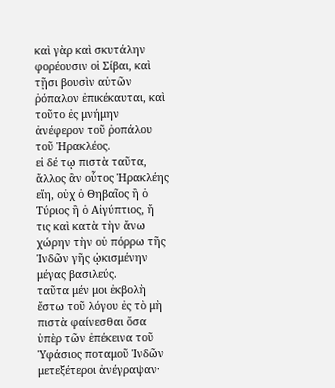καὶ γὰρ καὶ σκυτάλην φορέουσιν οἱ Σίβαι, καὶ τῇσι βουσὶν αὐτῶν ῥόπαλον ἐπικέκαυται, καὶ τοῦτο ἐς μνήμην ἀνέφερον τοῦ ῥοπάλου τοῦ Ἡρακλέος.
εἰ δέ τῳ πιστὰ ταῦτα, ἄλλος ἂν οὗτος Ἡρακλέης εἴη, οὐχ ὁ Θηβαῖος ἢ ὁ Τύριος ἢ ὁ Αἰγύπτιος, ἤ τις καὶ κατὰ τὴν ἄνω χώρην τὴν οὐ πόρρω τῆς Ἰνδῶν γῆς ᾠκισμένην μέγας βασιλεύς.
ταῦτα μέν μοι ἐκβολὴ ἔστω τοῦ λόγου ἐς τὸ μὴ πιστὰ φαίνεσθαι ὅσα ὑπὲρ τῶν ἐπέκεινα τοῦ Ὑφάσιος ποταμοῦ Ἰνδῶν μετεξέτεροι ἀνέγραψαν·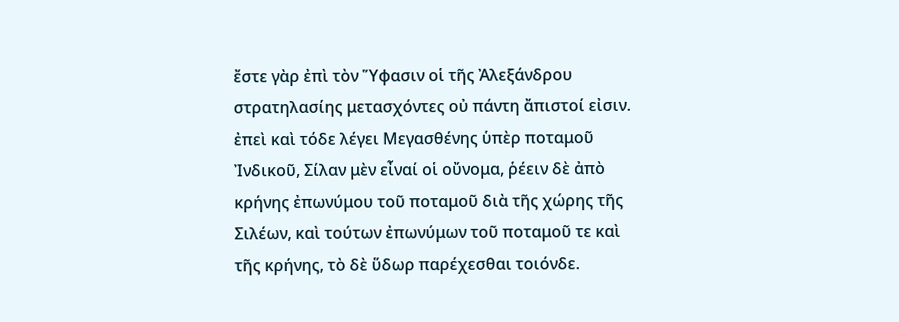ἔστε γὰρ ἐπὶ τὸν Ὕφασιν οἱ τῆς Ἀλεξάνδρου στρατηλασίης μετασχόντες οὐ πάντη ἄπιστοί εἰσιν.
ἐπεὶ καὶ τόδε λέγει Μεγασθένης ὑπὲρ ποταμοῦ Ἰνδικοῦ, Σίλαν μὲν εἶναί οἱ οὔνομα, ῥέειν δὲ ἀπὸ κρήνης ἐπωνύμου τοῦ ποταμοῦ διὰ τῆς χώρης τῆς Σιλέων, καὶ τούτων ἐπωνύμων τοῦ ποταμοῦ τε καὶ τῆς κρήνης, τὸ δὲ ὕδωρ παρέχεσθαι τοιόνδε.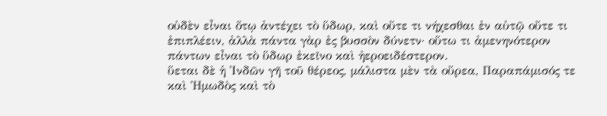οὐδὲν εἶναι ὅτῳ ἀντέχει τὸ ὕδωρ, καὶ οὔτε τι νήχεσθαι ἐν αὐτῷ οὔτε τι ἐπιπλέειν, ἀλλὰ πάντα γὰρ ἐς βυσσὸν δύνετν· οὕτω τι ἀμενηνότερον πάντων εἶναι τὸ ὕδωρ ἐκεῖνο καὶ ἠεροειδέστερον.
ὕεται δὲ ἡ Ἰνδῶν γῆ τοῦ θέρεος, μάλιστα μὲν τὰ οὔρεα, Παραπάμισός τε καὶ Ἠμωδὸς καὶ τὸ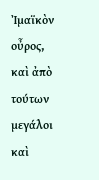Ἰμαϊκὸν οὖρος, καὶ ἀπὸ τούτων μεγάλοι καὶ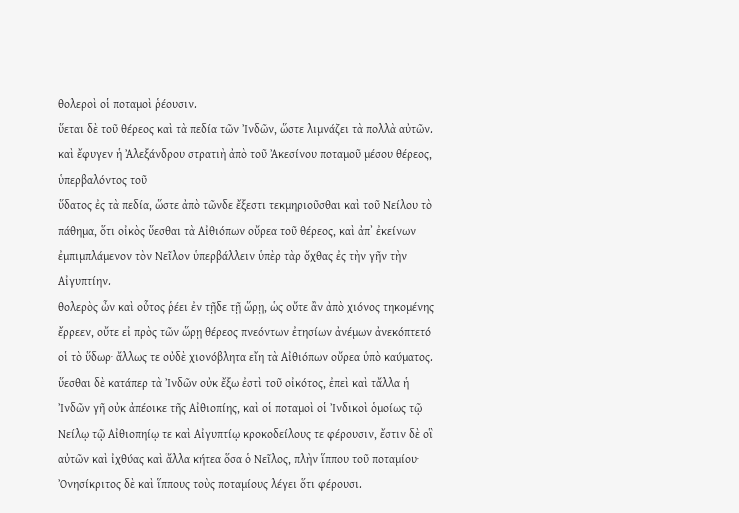θολεροὶ οἱ ποταμοὶ ῥέουσιν.
ὕεται δὲ τοῦ θέρεος καὶ τὰ πεδία τῶν Ἰνδῶν, ὥστε λιμνάζει τὰ πολλὰ αὐτῶν. καὶ ἔφυγεν ἡ Ἀλεξάνδρου στρατιὴ ἀπὸ τοῦ Ἀκεσίνου ποταμοῦ μέσου θέρεος, ὑπερβαλόντος τοῦ
ὕδατος ἐς τὰ πεδία, ὥστε ἀπὸ τῶνδε ἔξεστι τεκμηριοῦσθαι καὶ τοῦ Νείλου τὸ πάθημα, ὅτι οἰκὸς ὕεσθαι τὰ Αἰθιόπων οὔρεα τοῦ θέρεος, καὶ ἀπʼ ἐκείνων ἐμπιμπλάμενον τὸν Νεῖλον ὑπερβάλλειν ὑπὲρ τὰρ ὄχθας ἐς τὴν γῆν τὴν Αἰγυπτίην.
θολερὸς ὦν καὶ οὗτος ῥέει ἐν τῇδε τῇ ὥρῃ, ὡς οὔτε ἂν ἀπὸ χιόνος τηκομένης ἔρρεεν, οὔτε εἰ πρὸς τῶν ὥρῃ θέρεος πνεόντων ἐτησίων ἀνέμων ἀνεκόπτετό οἱ τὸ ὕδωρ· ἄλλως τε οὐδὲ χιονόβλητα εἴη τὰ Αἰθιόπων οὔρεα ὑπὸ καύματος.
ὕεσθαι δὲ κατάπερ τὰ Ἰνδῶν οὐκ ἔξω ἐστὶ τοῦ οἰκότος, ἐπεὶ καὶ τἄλλα ἡ Ἰνδῶν γῆ οὐκ ἀπέοικε τῆς Αἰθιοπίης, καὶ οἱ ποταμοὶ οἱ Ἰνδικοὶ ὁμοίως τῷ Νείλῳ τῷ Αἰθιοπηίῳ τε καὶ Αἰγυπτίῳ κροκοδείλους τε φέρουσιν, ἔστιν δὲ οἳ αὐτῶν καὶ ἰχθύας καὶ ἄλλα κήτεα ὅσα ὁ Νεῖλος, πλὴν ἵππου τοῦ ποταμίου· Ὀνησίκριτος δὲ καὶ ἵππους τοὺς ποταμίους λέγει ὅτι φέρουσι.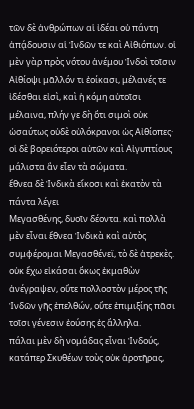τῶν δὲ ἀνθρώπων αἱ ἰδέαι οὐ πάντη ἀπᾴδουσιν αἱ Ἰνδῶν τε καὶ Αἰθιόπων. οἱ μὲν γὰρ πρὸς νότου ἀνέμου Ἰνδοὶ τοῖσιν Αἰθίοψι μᾶλλόν τι ἐοίκασι, μέλανές τε ἰδέσθαι εἰσὶ, καὶ ἡ κόμη αὐτοῖσι μέλαινα, πλήν γε δὴ ὅτι σιμοὶ οὐκ ὡσαύτως οὐδὲ οὐλόκρανοι ὡς Αἰθίοπες· οἱ δὲ βορειότεροι αὐτῶν καὶ Αἰγυπτίους μάλιστα ἂν εἶεν τὰ σώματα.
ἔθνεα δὲ Ἰνδικὰ εἴκοσι καὶ ἑκατὸν τὰ πάντα λέγει
Μεγασθένης, δυοῖν δέοντα. καὶ πολλὰ μὲν εἶναι ἔθνεα Ἰνδικὰ καὶ αὐτὸς συμφέρομαι Μεγασθένεϊ, τὸ δὲ ἀτρεκὲς. οὐκ ἔχω εἰκάσαι ὅκως ἐκμαθὼν ἀνέγραψεν, οὔτε πολλοστὸν μέρος τῆς Ἰνδῶν γῆς ἐπελθών, οὔτε ἐπιμιξίης πᾶσι τοῖσι γένεσιν ἐούσης ἐς ἄλληλα.
πάλαι μὲν δὴ νομάδας εἶναι Ἰνδούς, κατάπερ Σκυθέων τοὺς οὐκ ἀροτῆρας,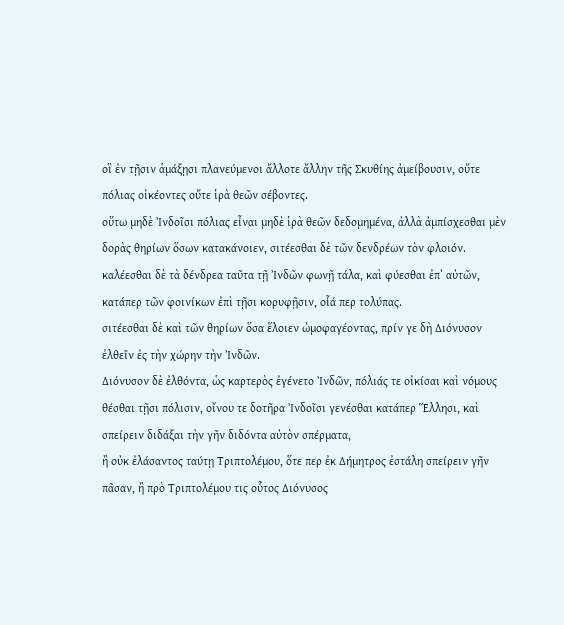οἳ ἐν τῇσιν ἁμάξῃσι πλανεύμενοι ἄλλοτε ἄλλην τῆς Σκυθίης ἀμείβουσιν, οὔτε πόλιας οἰκέοντες οὔτε ἱρὰ θεῶν σέβοντες.
οὕτω μηδὲ Ἰνδοῖσι πόλιας εἶναι μηδὲ ἱρὰ θεῶν δεδομημένα, ἀλλὰ ἀμπίσχεσθαι μὲν δορὰς θηρίων ὅσων κατακάνοιεν, σιτέεσθαι δὲ τῶν δενδρέων τὸν φλοιόν. καλέεσθαι δὲ τὰ δένδρεα ταῦτα τῇ Ἰνδῶν φωνῇ τάλα, καὶ φύεσθαι ἐπʼ αὐτῶν, κατάπερ τῶν φοινίκων ἐπὶ τῇσι κορυφῇσιν, οἷά περ τολύπας.
σιτέεσθαι δὲ καὶ τῶν θηρίων ὅσα ἕλοιεν ὠμοφαγέοντας, πρίν γε δὴ Διόνυσον ἐλθεῖν ἐς τὴν χώρην τὴν Ἰνδῶν.
Διόνυσον δὲ ἐλθόντα, ὡς καρτερὸς ἐγένετο Ἰνδῶν, πόλιάς τε οἰκίσαι καὶ νόμους θέσθαι τῇσι πόλισιν, οἴνου τε δοτῆρα Ἰνδοῖσι γενέσθαι κατάπερ Ἕλλησι, καὶ σπείρειν διδάξαι τὴν γῆν διδόντα αὐτὸν σπέρματα,
ἢ οὐκ ἐλάσαντος ταύτῃ Τριπτολέμου, ὅτε περ ἐκ Δήμητρος ἐστάλη σπείρειν γῆν πᾶσαν, ἢ πρὸ Τριπτολέμου τις οὗτος Διόνυσος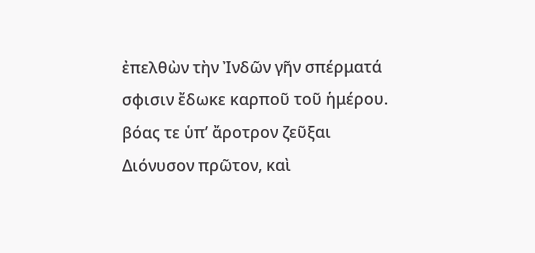ἐπελθὼν τὴν Ἰνδῶν γῆν σπέρματά σφισιν ἔδωκε καρποῦ τοῦ ἡμέρου.
βόας τε ὑπʼ ἄροτρον ζεῦξαι Διόνυσον πρῶτον, καὶ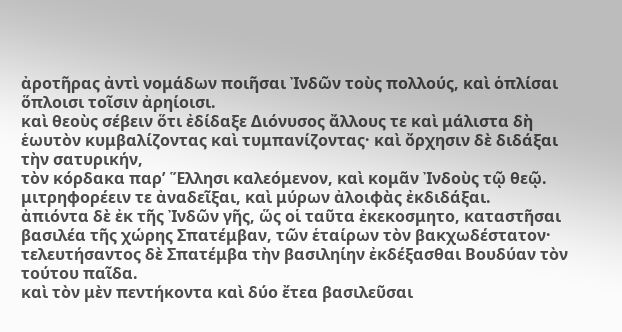ἀροτῆρας ἀντὶ νομάδων ποιῆσαι Ἰνδῶν τοὺς πολλούς, καὶ ὁπλίσαι ὅπλοισι τοῖσιν ἀρηίοισι.
καὶ θεοὺς σέβειν ὅτι ἐδίδαξε Διόνυσος ἄλλους τε καὶ μάλιστα δὴ ἑωυτὸν κυμβαλίζοντας καὶ τυμπανίζοντας· καὶ ὄρχησιν δὲ διδάξαι τὴν σατυρικήν,
τὸν κόρδακα παρʼ Ἕλλησι καλεόμενον, καὶ κομᾶν Ἰνδοὺς τῷ θεῷ. μιτρηφορέειν τε ἀναδεῖξαι, καὶ μύρων ἀλοιφὰς ἐκδιδάξαι.
ἀπιόντα δὲ ἐκ τῆς Ἰνδῶν γῆς, ὥς οἱ ταῦτα ἐκεκοσμητο, καταστῆσαι βασιλέα τῆς χώρης Σπατέμβαν, τῶν ἑταίρων τὸν βακχωδέστατον· τελευτήσαντος δὲ Σπατέμβα τὴν βασιληίην ἐκδέξασθαι Βουδύαν τὸν τούτου παῖδα.
καὶ τὸν μὲν πεντήκοντα καὶ δύο ἔτεα βασιλεῦσαι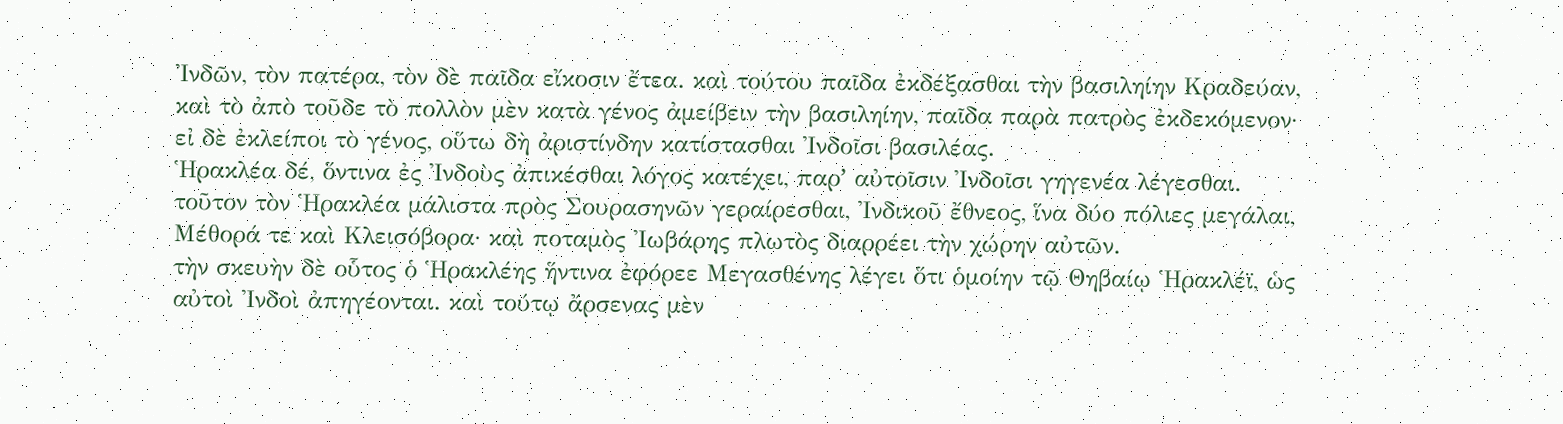Ἰνδῶν, τὸν πατέρα, τὸν δὲ παῖδα εἴκοσιν ἔτεα. καὶ τούτου παῖδα ἐκδέξασθαι τὴν βασιληίην Κραδεύαν,
καὶ τὸ ἀπὸ τοῦδε τὸ πολλὸν μὲν κατὰ γένος ἀμείβειν τὴν βασιληίην, παῖδα παρὰ πατρὸς ἐκδεκόμενον· εἰ δὲ ἐκλείποι τὸ γένος, οὕτω δὴ ἀριστίνδην κατίστασθαι Ἰνδοῖσι βασιλέας.
Ἡρακλέα δέ, ὅντινα ἐς Ἰνδοὺς ἀπικέσθαι λόγος κατέχει, παρʼ αὐτοῖσιν Ἰνδοῖσι γηγενέα λέγεσθαι.
τοῦτον τὸν Ἡρακλέα μάλιστα πρὸς Σουρασηνῶν γεραίρεσθαι, Ἰνδικοῦ ἔθνεος, ἵνα δύο πόλιες μεγάλαι, Μέθορά τε καὶ Κλεισόβορα· καὶ ποταμὸς Ἰωβάρης πλωτὸς διαρρέει τὴν χώρην αὐτῶν.
τὴν σκευὴν δὲ οὗτος ὁ Ἡρακλέης ἥντινα ἐφόρεε Μεγασθένης λέγει ὅτι ὁμοίην τῷ Θηβαίῳ Ἡρακλέϊ, ὡς αὐτοὶ Ἰνδοὶ ἀπηγέονται. καὶ τούτῳ ἄρσενας μὲν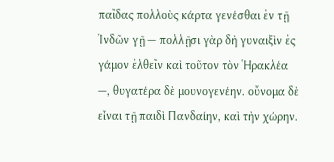παῖδας πολλοὺς κάρτα γενέσθαι ἐν τῇ Ἰνδῶν γῇ — πολλῇσι γὰρ δὴ γυναιξὶν ἐς γάμον ἐλθεῖν καὶ τοῦτον τὸν Ἡρακλέα —, θυγατέρα δὲ μουνογενέην. οὔνομα δὲ εἶναι τῇ παιδὶ Πανδαίην, καὶ τὴν χώρην.